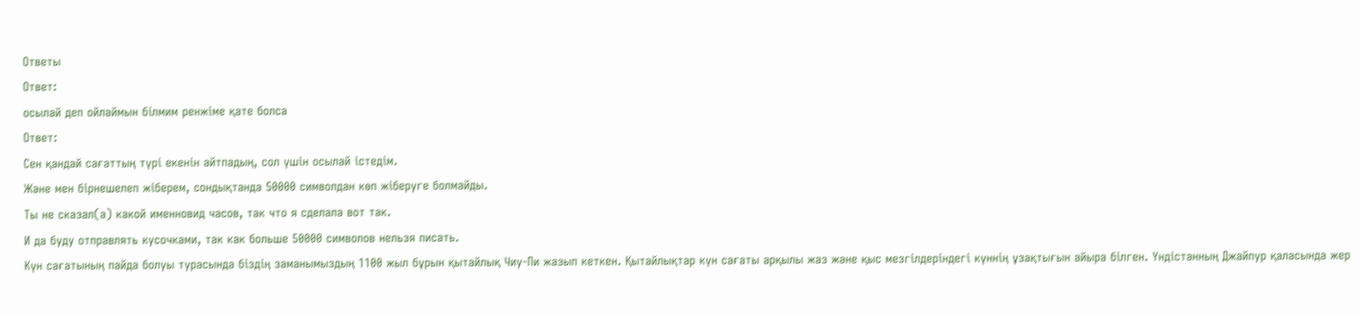Ответы
Ответ:
осылай деп ойлаймын білмим ренжіме қате болса
Ответ:
Сен қандай сағаттың түрі екенін айтпадың, сол үшін осылай істедім.
Және мен бірнешелеп жіберем, сондықтанда 50000 символдан көп жіберуге болмайды.
Ты не сказал(а) какой именновид часов, так что я сделала вот так.
И да буду отправлять кусочками, так как больше 50000 символов нельзя писать.
Күн сағатының пайда болуы турасында біздің заманымыздың 1100 жыл бұрын қытайлық Чиу-Пи жазып кеткен. Қытайлықтар күн сағаты арқылы жаз және қыс мезгілдеріндегі күннің ұзақтығын айыра білген. Үндістанның Джайпур қаласында жер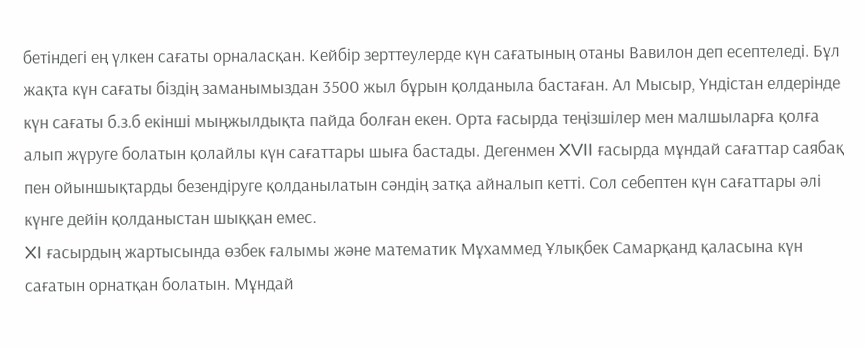бетіндегі ең үлкен сағаты орналасқан. Кейбір зерттеулерде күн сағатының отаны Вавилон деп есептеледі. Бұл жақта күн сағаты біздің заманымыздан 3500 жыл бұрын қолданыла бастаған. Ал Мысыр, Үндістан елдерінде күн сағаты б.з.б екінші мыңжылдықта пайда болған екен. Орта ғасырда теңізшілер мен малшыларға қолға алып жүруге болатын қолайлы күн сағаттары шыға бастады. Дегенмен XVII ғасырда мұндай сағаттар саябақ пен ойыншықтарды безендіруге қолданылатын сәндің затқа айналып кетті. Сол себептен күн сағаттары әлі күнге дейін қолданыстан шыққан емес.
XI ғасырдың жартысында өзбек ғалымы және математик Мұхаммед Ұлықбек Самарқанд қаласына күн сағатын орнатқан болатын. Мұндай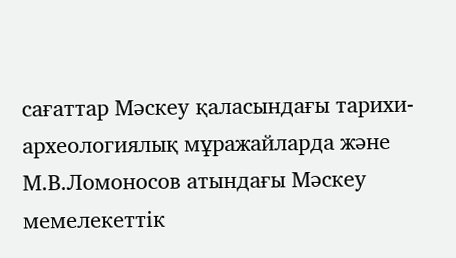сағаттар Мәскеу қаласындағы тарихи-археологиялық мұражайларда және М.В.Ломоносов атындағы Мәскеу мемелекеттік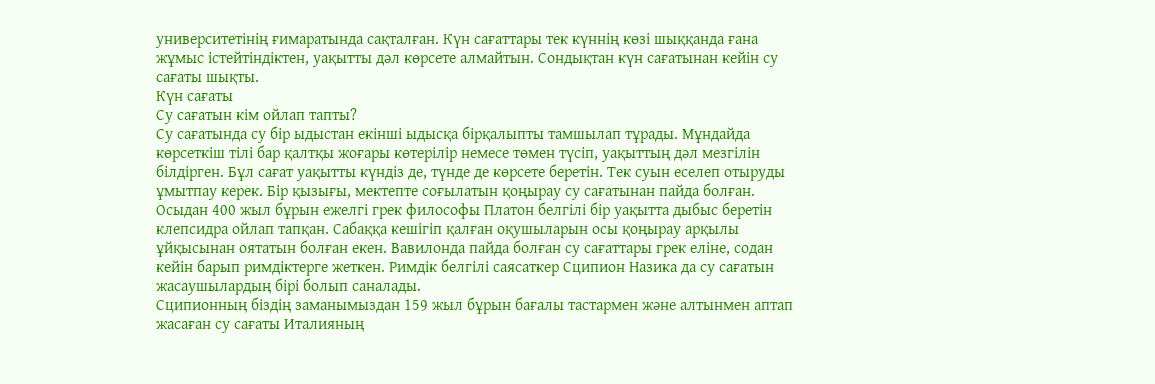университетінің ғимаратында сақталған. Күн сағаттары тек күннің көзі шыққанда ғана жұмыс істейтіндіктен, уақытты дәл көрсете алмайтын. Сондықтан күн сағатынан кейін су сағаты шықты.
Күн сағаты
Су сағатын кім ойлап тапты?
Су сағатында су бір ыдыстан екінші ыдысқа бірқалыпты тамшылап тұрады. Мұндайда көрсеткіш тілі бар қалтқы жоғары көтерілір немесе төмен түсіп, уақыттың дәл мезгілін білдірген. Бұл сағат уақытты күндіз де, түнде де көрсете беретін. Тек суын еселеп отыруды ұмытпау керек. Бір қызығы, мектепте соғылатын қоңырау су сағатынан пайда болған. Осыдан 400 жыл бұрын ежелгі грек философы Платон белгілі бір уақытта дыбыс беретін клепсидра ойлап тапқан. Сабаққа кешігіп қалған оқушыларын осы қоңырау арқылы ұйқысынан оятатын болған екен. Вавилонда пайда болған су сағаттары грек еліне, содан кейін барып римдіктерге жеткен. Римдік белгілі саясаткер Сципион Назика да су сағатын жасаушылардың бірі болып саналады.
Сципионның біздің заманымыздан 159 жыл бұрын бағалы тастармен және алтынмен аптап жасаған су сағаты Италияның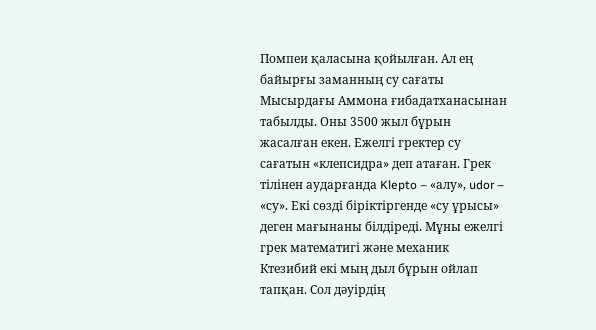Помпеи қаласына қойылған. Ал ең байырғы заманның су сағаты Мысырдағы Аммона ғибадатханасынан табылды. Оны 3500 жыл бұрын жасалған екен. Ежелгі гректер су сағатын «клепсидра» деп атаған. Грек тілінен аударғанда Klepto – «алу», udor – «су». Екі сөзді біріктіргенде «су ұрысы» деген мағынаны білдіреді. Мұны ежелгі грек математигі және механик Ктезибий екі мың дыл бұрын ойлап тапқан. Сол дәуірдің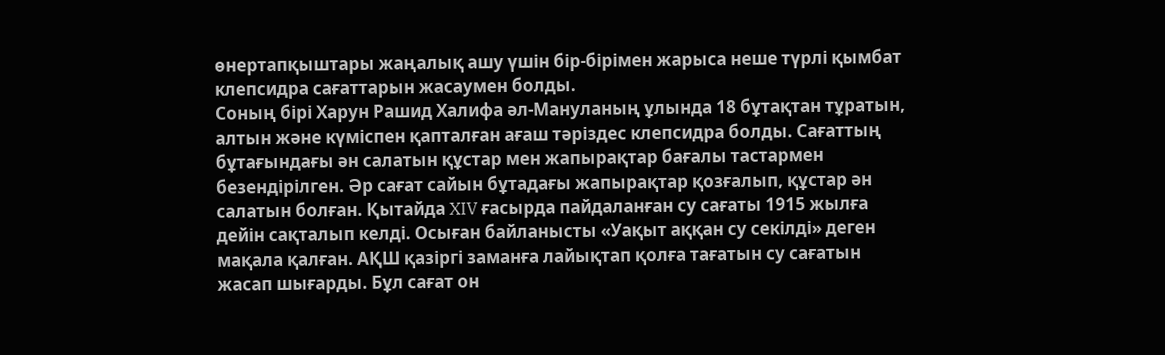өнертапқыштары жаңалық ашу үшін бір-бірімен жарыса неше түрлі қымбат клепсидра сағаттарын жасаумен болды.
Соның бірі Харун Рашид Халифа әл-Мануланың ұлында 18 бұтақтан тұратын, алтын және күміспен қапталған ағаш тәріздес клепсидра болды. Сағаттың бұтағындағы ән салатын құстар мен жапырақтар бағалы тастармен безендірілген. Әр сағат сайын бұтадағы жапырақтар қозғалып, құстар ән салатын болған. Қытайда XIV ғасырда пайдаланған су сағаты 1915 жылға дейін сақталып келді. Осыған байланысты «Уақыт аққан су секілді» деген мақала қалған. АҚШ қазіргі заманға лайықтап қолға тағатын су сағатын жасап шығарды. Бұл сағат он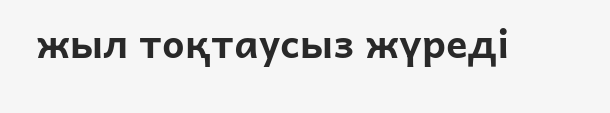жыл тоқтаусыз жүреді